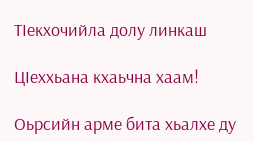ТIекхочийла долу линкаш

ЦIеххьана кхаьчна хаам!

Оьрсийн арме бита хьалхе ду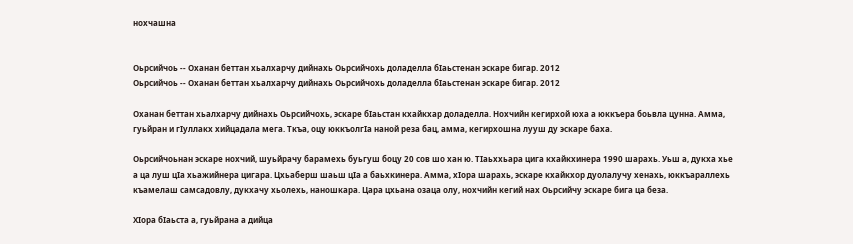нохчашна


Оьрсийчоь -- Оханан беттан хьалхарчу дийнахь Оьрсийчохь доладелла бIаьстенан эскаре бигар. 2012
Оьрсийчоь -- Оханан беттан хьалхарчу дийнахь Оьрсийчохь доладелла бIаьстенан эскаре бигар. 2012

Оханан беттан хьалхарчу дийнахь Оьрсийчохь, эскаре бIаьстан кхайкхар доладелла. Нохчийн кегирхой юха а юккъера боьвла цунна. Амма, гуьйран и гIуллакх хийцадала мега. Ткъа, оцу юккъолгIа наной реза бац, амма, кегирхошна лууш ду эскаре баха.

Оьрсийчоьнан эскаре нохчий, шуьйрачу барамехь буьгуш боцу 20 сов шо хан ю. ТIаьххьара цига кхайкхинера 1990 шарахь. Уьш а, дукха хье а ца луш цIа хьажийнера цигара. Цхьаберш шаьш цIа а баьхкинера. Амма, хIора шарахь, эскаре кхайкхор дуолалучу хенахь, юккъараллехь къамелаш самсадовлу, дукхачу хьолехь, наношкара. Цара цхьана озаца олу, нохчийн кегий нах Оьрсийчу эскаре бига ца беза.

ХIора бIаьста а, гуьйрана а дийца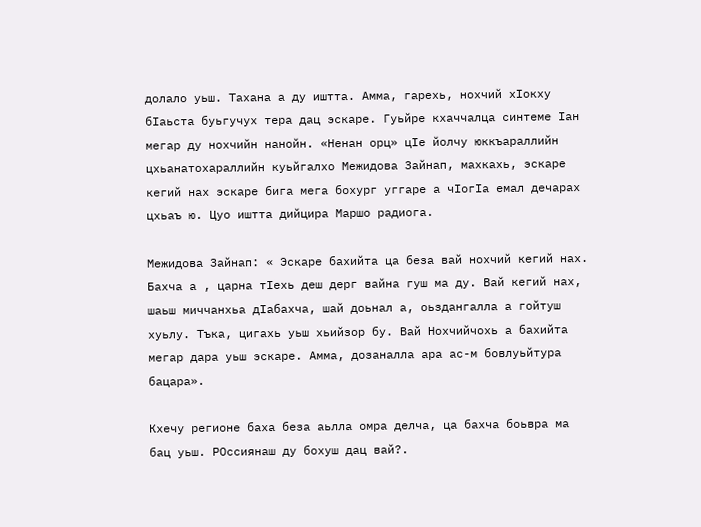долало уьш. Тахана а ду иштта. Амма, гарехь, нохчий хIокху бIаьста буьгучух тера дац эскаре. Гуьйре кхаччалца синтеме Iан мегар ду нохчийн нанойн. «Ненан орц» цIе йолчу юккъараллийн цхьанатохараллийн куьйгалхо Межидова Зайнап, махкахь, эскаре кегий нах эскаре бига мега бохург уггаре а чIогIа емал дечарах цхьаъ ю. Цуо иштта дийцира Маршо радиога.

Межидова Зайнап: « Эскаре бахийта ца беза вай нохчий кегий нах. Бахча а , царна тIехь деш дерг вайна гуш ма ду. Вай кегий нах, шаьш миччанхьа дIабахча, шай доьнал а, оьздангалла а гойтуш хуьлу. Тъка, цигахь уьш хьийзор бу. Вай Нохчийчохь а бахийта мегар дара уьш эскаре. Амма, дозаналла ара ас-м бовлуьйтура бацара».

Кхечу регионе баха беза аьлла омра делча, ца бахча боьвра ма бац уьш. РОссиянаш ду бохуш дац вай?.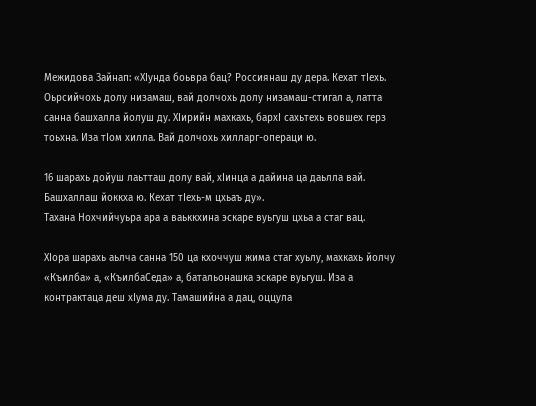Межидова Зайнап: «ХIунда боьвра бац? Россиянаш ду дера. Кехат тIехь. Оьрсийчохь долу низамаш, вай долчохь долу низамаш-стигал а, латта санна башхалла йолуш ду. ХIирийн махкахь, бархI сахьтехь вовшех герз тоьхна. Иза тIом хилла. Вай долчохь хилларг-операци ю.

16 шарахь дойуш лаьтташ долу вай, хIинца а дайина ца даьлла вай. Башхаллаш йоккха ю. Кехат тIехь-м цхьаъ ду».
Тахана Нохчийчуьра ара а ваьккхина эскаре вуьгуш цхьа а стаг вац.

ХIора шарахь аьлча санна 150 ца кхоччуш жима стаг хуьлу, махкахь йолчу «Къилба» а, «КъилбаСеда» а, батальонашка эскаре вуьгуш. Иза а контрактаца деш хIума ду. Тамашийна а дац, оццула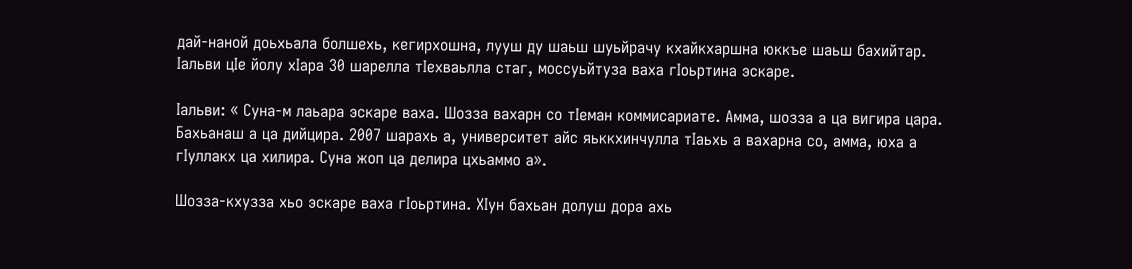дай-наной доьхьала болшехь, кегирхошна, лууш ду шаьш шуьйрачу кхайкхаршна юккъе шаьш бахийтар. Iальви цIе йолу хIара 30 шарелла тIехваьлла стаг, моссуьйтуза ваха гIоьртина эскаре.

Iальви: « Суна-м лаьара эскаре ваха. Шозза вахарн со тIеман коммисариате. Амма, шозза а ца вигира цара. Бахьанаш а ца дийцира. 2007 шарахь а, университет айс яьккхинчулла тIаьхь а вахарна со, амма, юха а гIуллакх ца хилира. Суна жоп ца делира цхьаммо а».

Шозза-кхузза хьо эскаре ваха гIоьртина. ХIун бахьан долуш дора ахь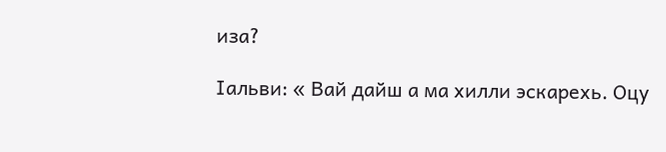иза?

Iальви: « Вай дайш а ма хилли эскарехь. Оцу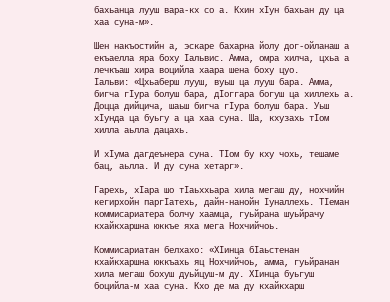бахьанца лууш вара-кх со а. Кхин хIун бахьан ду ца хаа суна-м».

Шен накъостийн а, эскаре бахарна йолу дог-ойланаш а екъаелла яра боху Iальвис. Амма, омра хилча, цхьа а лечкъаш хира воцийла хаара шена боху цуо.
Iальви: «Цхьаберш лууш, вуьш ца лууш бара. Амма, бигча гIура болуш бара, дIоггара богуш ца хиллехь а. Доцца дийцича, шаьш бигча гIура болуш бара. Уьш хIунда ца буьгу а ца хаа суна. Ша, кхузахь тIом хилла аьлла дацахь.

И хIума дагдеънера суна. ТIом бу кху чохь, тешаме бац, аьлла. И ду суна хетарг».

Гарехь, хIара шо тIаьххьара хила мегаш ду, нохчийн кегирхойн паргIатехь, дайн-нанойн Iуналлехь. ТIеман коммисариатера болчу хаамца, гуьйрана шуьйрачу кхайкхаршна юккъе яха мега Нохчийчоь.

Коммисариатан белхахо: «ХIинца бIаьстенан кхайкхаршна юккъахь яц Нохчийчоь, амма, гуьйранан хила мегаш бохуш дуьйцуш-м ду. ХIинца буьгуш боцийла-м хаа суна. Кхо де ма ду кхайкхарш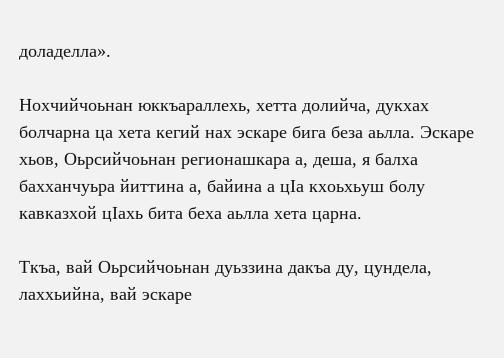доладелла».

Нохчийчоьнан юккъараллехь, хетта долийча, дукхах болчарна ца хета кегий нах эскаре бига беза аьлла. Эскаре хьов, Оьрсийчоьнан регионашкара а, деша, я балха бахханчуьра йиттина а, байина а цIа кхоьхьуш болу кавказхой цIахь бита беха аьлла хета царна.

Ткъа, вай Оьрсийчоьнан дуьззина дакъа ду, цундела, лаххьийна, вай эскаре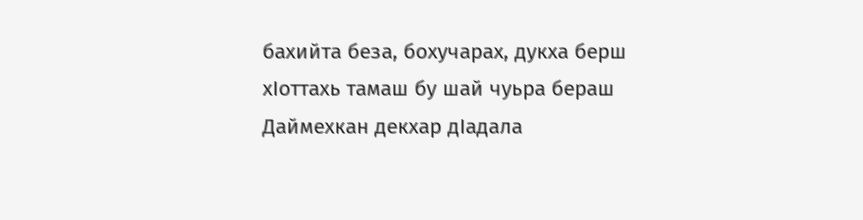бахийта беза, бохучарах, дукха берш хIоттахь тамаш бу шай чуьра бераш Даймехкан декхар дIадала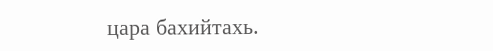цара бахийтахь.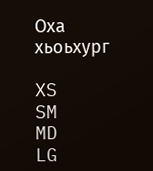Оха хьоьхург

XS
SM
MD
LG